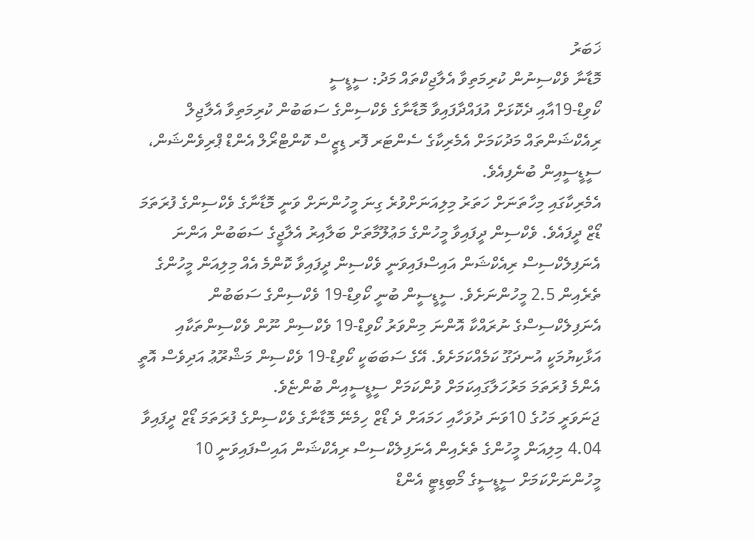ޚަބަރު
މޮޑާނާ ވެކްސިނުން ކުރިމަތިވާ އެލާޖިކްތައް މަދު: ސީޑީސީ
ކޯވިޑް-19އާއި ދެކޮޅަށް އުފައްދާފައިވާ މޮޑާނާގެ ވެކްސިންގެ ސަބަބުން ކުރިމަތިވާ އެލާޖިލް ރިއެކްޝަންތައް މަދުކަމަށް އެމެރިކާގެ ސެންޓަރ ފޮރ ޑިޒީސް ކޮންޓްރޯލް އެންޑް ޕްރިވެންޝަން، ސީޑީސީއިން ބުނެފިއެވެ.
އެމެރިކާގައި މިހާތަނަށް ހަތަރު މިލިއަނަށްވުރެ ގިނަ މީހުންނަށް ވަނީ މޮޑާނާގެ ވެކްސިންގެ ފުރަތަމަ ޑޯޒް ދީފައެވެ. ވެކްސިން ދީފައިވާ މީހުންގެ މަޢުލޫމާތަށް ބަލާއިރު އެލާޖީގެ ސަބަބުން އަންނަ އެނަފިލެކްސިސް ރިއެކްޝަން އައިސްފައިވަނީ ވެކްސިން ދީފައިވާ ކޮންމެ އެއް މިލިއަން މީހުންގެ ތެރެއިން 2.5 މީހުންނަށެވެ. ސީޑީސީން ބުނީ ކޯވިޑް-19 ވެކްސިންގެ ސަބަބުން އެނަފިލެކްސިސްގެ ނުރައްކާ އޮންނަ މިންވަރު ކޯވިޑް-19 ވެކްސިން ނޫން ވެކްސިންތަކާއި އަޅާކިޔުމަކީ އުނދަގޫ ކަމެއްކަމަށެވެ. އޭގެ ސަބަބަކީ ކޯވިޑް-19 ވެކްސިން މަޝްރޫޢު އަދިވެސް އޮތީ އެންމެ ފުރަތަމަ މަރުހަލާގައިކަމަށް ވުންކަމަށް ސީޑީސީއިން ބުންޏެވެ.
ޖަނަވަރީ މަހުގެ 10ވަނަ ދުވަހާއި ހަމައަށް ދެ ޑޯޒް ހިމެނޭ މޮޑާނާގެ ވެކްސިންގެ ފުރަތަމަ ޑޯޒް ދީފައިވާ 4.04 މިލިއަން މީހުންގެ ތެރެއިން އެނަފިލެކްސިސް ރިއެކްޝަން އައިސްފައިވަނީ 10 މީހުންނަށްކަމަށް ސީޑީސީގެ މޯބިޑިޓީ އެންޑް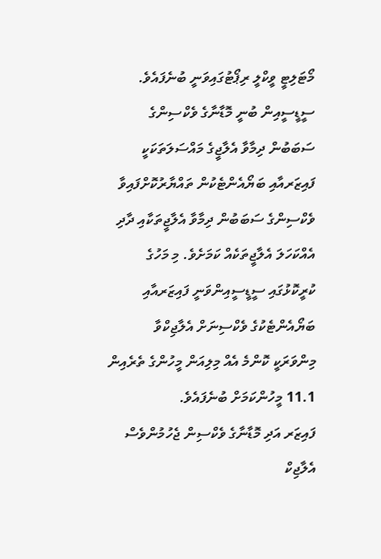މޯޓަލިޓީ ވީކްލީ ރިޕޯޓުގައިވަނީ ބުނެފައެވެ. ސީޑީސީއިން ބުނީ މޮޑާނާގެ ވެކްސިންގެ ސަބަބުން ދިމާވާ އެލާޖީގެ މައްސަލަތަކަކީ ފައިޒަރއާއި ބަޔޯއެންޓެކުން ތައްޔާރުކޮށްފައިވާ ވެކްސިންގެ ސަބަބުން ދިމާވާ އެލާޖީތަކާއި ދާދި އެއްކަހަލަ އެލާޖީތަކެއް ކަމަށެވެ. މި މަހުގެ ކުރީކޮޅުގައި ސީޑީސީއިންވަނީ ފައިޒަރއާއި ބަޔޯއެންޓެކުގެ ވެކްސިނަށް އެލާޖިކްވާ މިންވަރަކީ ކޮންމެ އެއް މިލިއަން މީހުންގެ ތެރެއިން 11.1 މީހުންކަމަށް ބުނެފައެވެ.
ފައިޒަރ އަދި މޮޑާނާގެ ވެކްސިން ޖެހުމުންވެސް އެލާޖިކް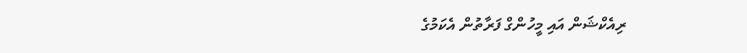ރިއެކްޝަން އައި މީހުންގް ފަރާތުން އެކަމުގެ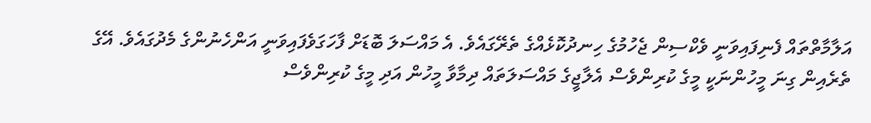އަލާމާތްތައް ފެނިފައިވަނީ ވެކްސިން ޖެހުމުގެ ހިނދުކޮޅެއްގެ ތެރޭގައެވެ. އެ މައްސަލަ ބޮޑަށް ފާހަގަވެފައިވަނީ އަންހެނުންގެ މެދުގައެވެ. އޭގެ ތެރެއިން ގިނަ މީހުންނަކީ މީގެ ކުރިންވެސް އެލާޖީގެ މައްސަލަތައް ދިމާވާ މީހުން އަދި މީގެ ކުރިންވެސް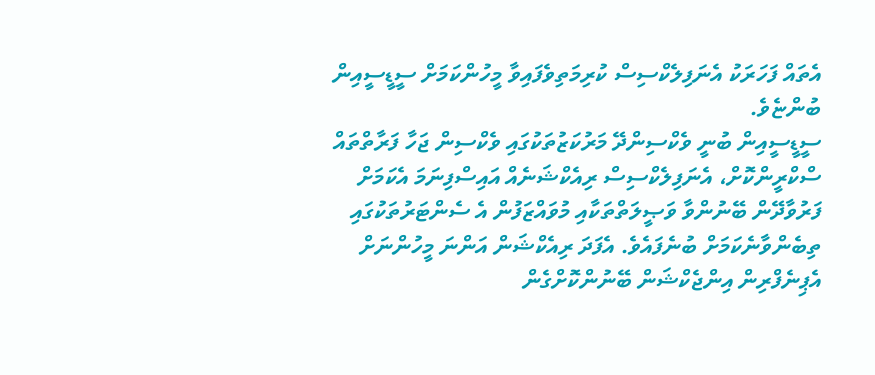އެތައް ފަހަރަކު އެނަފިލެކްސިސް ކުރިމަތިވެފައިވާ މީހުންކަމަށް ސީޑީސީއިން ބުންޏެވެ.
ސީޑީސީއިން ބުނީ ވެކްސިންދޭ މަރުކަޒުތަކުގައި ވެކްސިން ޖަހާ ފަރާތްތައް ސްކްރީންކޮށް، އެނަފިލެކްސިސް ރިއެކްޝަނެއް އައިސްފިނަމަ އެކަމަށް ފަރުވާދޭން ބޭނުންވާ ވަޞީލަތްތަކާއި މުވައްޒަފުން އެ ސެންޓަރުތަކުގައި ތިބެންވާނެކަމަށް ބުނެފައެވެ. އެފަދަ ރިއެކްޝަން އަންނަ މީހުންނަށް އެޕިނެފްރިން އިންޖެކްޝަން ބޭނުންކޮށްގެން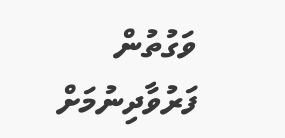ވަގުތުން ފަރުވާދިނުމަށް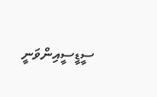ސީޑީސީއިންވަނީ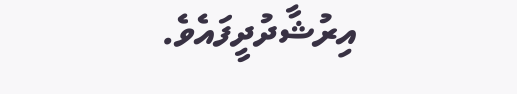އިރުޝާދުދީފައެވެ.